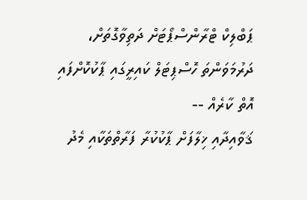ޕަބްލިކް ޓްރާންސްޕޯޓަށް ދަތިވާގޮތަށް، ދަރުމަވަންތަ ހޮސްޕިޓަލް ކައިރީގައި ޕާކުކޮށްފައި އޮތް ކާރެއް --
ޤަވާއިދާއި ޚިލާފަށް ޕާކުކުރާ ފަރާތްތަކާއި މެދު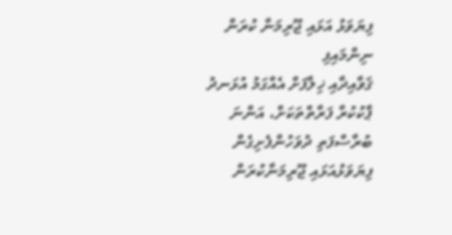ފިޔަވަޅު އަޅައި ޖޫރިމަނާ ކުރަން ނިންމައިފި
ޤަވާއިދާއި ޚިލާފަށް އެއްގަމު އުޅަނދު ޕާކުކުރާ ފަރާތްތަކަށް، އަންނަ ބުރާސްފަތި ދުވަހުންފެށިގެން ފިޔަވަޅުއަޅައި ޖޫރިމަނާކުރަން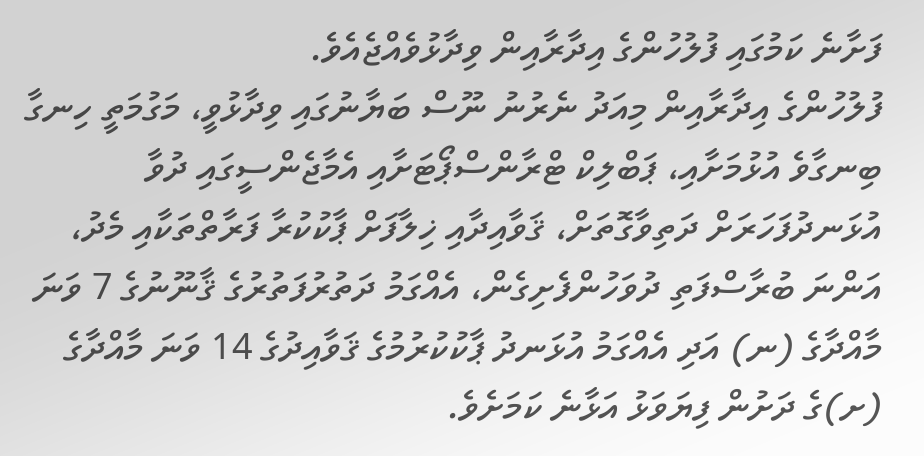ފަށާނެ ކަމުގައި ފުލުހުންގެ އިދާރާއިން ވިދާޅުވެއްޖެއެވެ.
ފުލުހުންގެ އިދާރާއިން މިއަދު ނެރުނު ނޫސް ބަޔާނުގައި ވިދާޅުވީ، މަގުމަތީ ހިނގާ ބިނގާވެ އުޅުމަށާއި، ޕަބްލިކް ޓްރާންސްޕޯޓަށާއި އެމާޖެންސީގައި ދުވާ އުޅަނދުފަހަރަށް ދަތިވާގޮތަށް، ޤަވާއިދާއި ޚިލާފަށް ޕާކުކުރާ ފަރާތްތަކާއި މެދު، އަންނަ ބުރާސްފަތި ދުވަހުންފެށިގެން، އެއްގަމު ދަތުރުފަތުރުގެ ޤާނޫނުގެ 7 ވަނަ މާއްދާގެ (ނ) އަދި އެއްގަމު އުޅަނދު ޕާކުކުރުމުގެ ޤަވާއިދުގެ 14 ވަނަ މާއްދާގެ (ށ)ގެ ދަށުން ފިޔަވަޅު އަޅާނެ ކަމަށެވެ.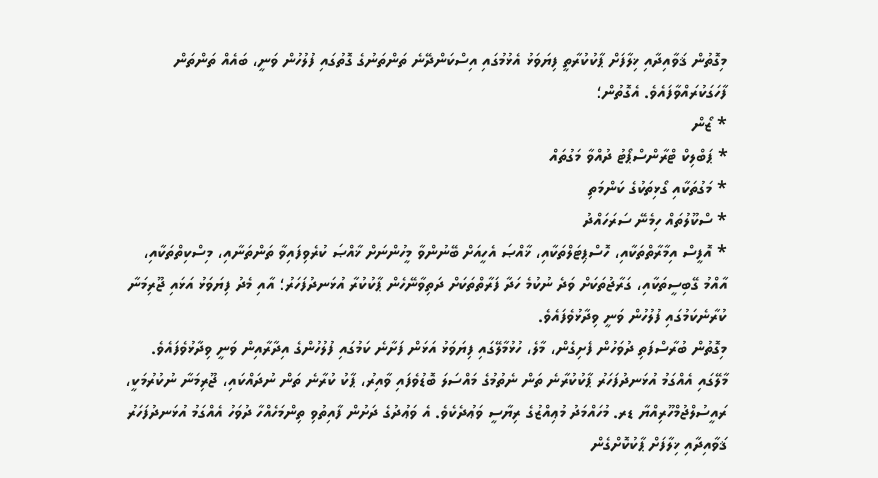މިގޮތުން ޤަވާއިދާއި ޚިލާފަށް ޕާކުކުރާތީ ފިޔަވަޅު އެޅުމުގައި އިސްކަންދޭނެ ތަންތަނުގެ ގޮތުގައި ފުލުހުން ވަނީ، ބައެއް ތަންތަން ފާހަގަކުރައްވާފައެވެ. އެގޮތުން؛
* ޒޯން
* ޕަބްލިކް ޓްރާންސްޕޯޓު ދުއްވާ މަގުތައް
* މަގުތަކާއި ގޯޅިތަކުގެ ކަންމަތި
* ސްކޫލުތައް ހިމެނޭ ސަރަހައްދު
* އޮފީސް އިމާރާތްތަކާއި، ހޮސްޕިޓަލްތަކާއި، ޚާއްޞަ އެހީއަށް ބޭނުންވާ މީހުންނަށް ޚާއްޞަ ކުރެވިފައިވާ ތަންތަނާއި، މިސްކިތްތަކާއި، އާއްމު ގޭބިސީތަކާއި، ގަރާޖުތަކަށް ވަދެ ނުކުމެ ހަދާ ފަރާތްތަކަށް ދަތިވާނޭހެން ޕާކުކުރާ އުޅަނދުފަހަރު؛ އާއި މެދު ފިޔަވަޅު އަޅައި ޖޫރިމަނާ ކުރާނެކަމުގައި ފުލުހުން ވަނީ ވިދާޅުވެފައެވެ.
މިގޮތުން ބުރާސްފަތި ދުވަހުން ފެށިގެން، މާލެ، ހުޅުމާލޭގައި ފިޔަވަޅު އަޅަން ފަށާނެ ކަމުގައި ފުލުހުންގެ އިދާރާއިން ވަނީ ވިދާޅުވެފައެވެ.
މާލޭގައި އެއްގަމު އުޅަނދުފަހަރު ޕާކުކުރާނެ ތަން ނެތުމުގެ މައްސަލަ ބޮޑުވެފައި ވާއިރު، ޕާކު ކުރާނެ ތަން ނުދައްކައި، ޖޫރިމަނާ ނުކުރުމަކީ، ރައީސުލްޖުމްހޫރިއްޔާ ޑރ. މުހައްމަދު މުޢިއްޒުގެ ރިޔާސީ ވަޢުދެކެވެ. އެ ވަޢުދުގެ ދަށުން ފާއިތުވި ތިންމަހެއްހާ ދުވަހު އެއްގަމު އުޅަނދުފަހަރު ޤަވާއިދާއި ޚިލާފަށް ޕާކުކޮށްގެން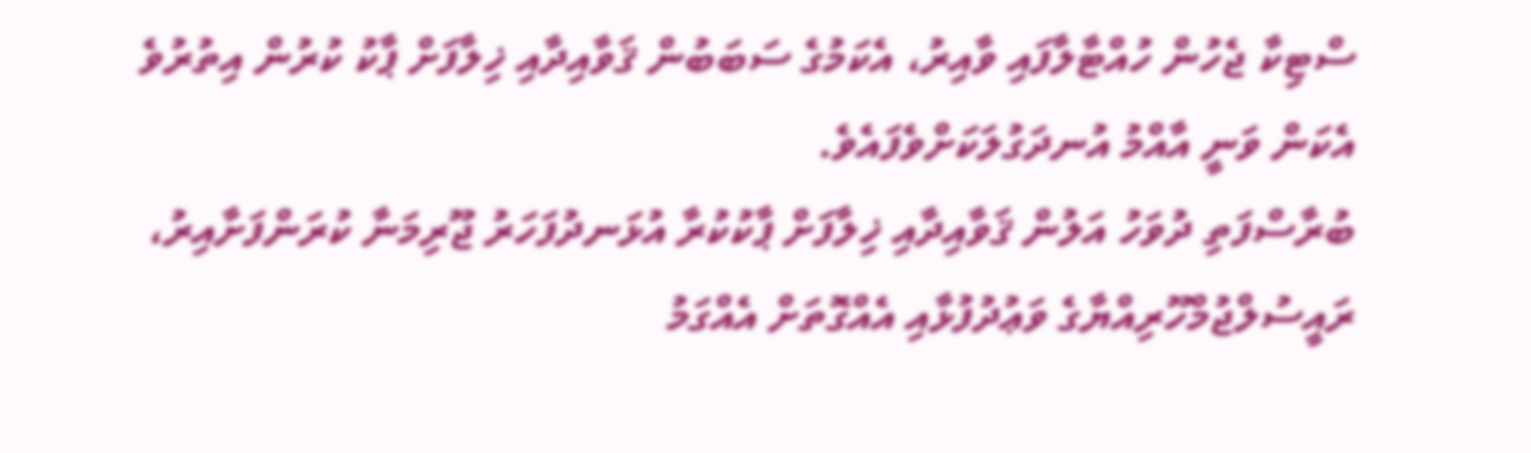ސްޓިކާ ޖެހުން ހުއްޓާލާފައި ވާއިރު، އެކަމުގެ ސަބަބުން ޤަވާއިދާއި ޚިލާފަށް ޕާކު ކުރުން އިތުރުވެ އެކަން ވަނީ އާއްމު އުނދަގުލަކަށްވެފައެވެ.
ބުރާސްފަތި ދުވަހު އަލުން ޤަވާއިދާއި ޚިލާފަށް ޕާކުކުރާ އުޅަނދުފަހަރު ޖޫރިމަނާ ކުރަންފަށާއިރު، ރައީސުލްޖުމްހޫރިއްޔާގެ ވަޢުދުފުޅާއި އެއްގޮތަށް އެއްގަމު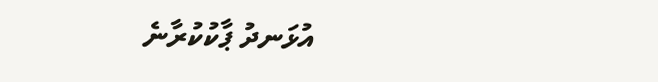އުޅަނދު ޕާކުކުރާނެ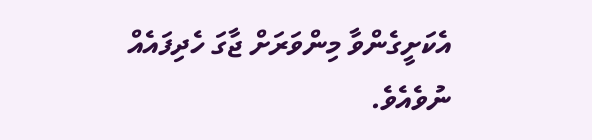އެކަށީގެންވާ މިންވަރަށް ޖާގަ ހެދިފައެއް ނުވެއެވެ.